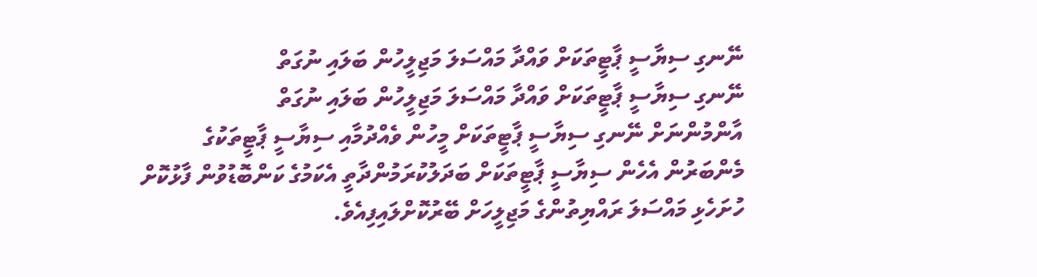ނޭނގި ސިޔާސީ ޕާޓީތަކަށް ވައްދާ މައްސަލަ މަޖިލީހުން ބަލައި ނުގަތް
ނޭނގި ސިޔާސީ ޕާޓީތަކަށް ވައްދާ މައްސަލަ މަޖިލީހުން ބަލައި ނުގަތް
އާންމުންނަށް ނޭނގި ސިޔާސީ ޕާޓީތަކަށް މީހުން ވެއްދުމާއި ސިޔާސީ ޕާޓީތަކުގެ މެންބަރުން އެހެން ސިޔާސީ ޕާޓީތަކަށް ބަދަލުކުރަމުންދާތީ އެކަމުގެ ކަންބޮޑުވުން ފާޅުކޮށް ހުށަހެޅި މައްސަލަ ރައްޔިތުންގެ މަޖިލީހަށް ބޭރުކޮށްލައިފިއެވެ.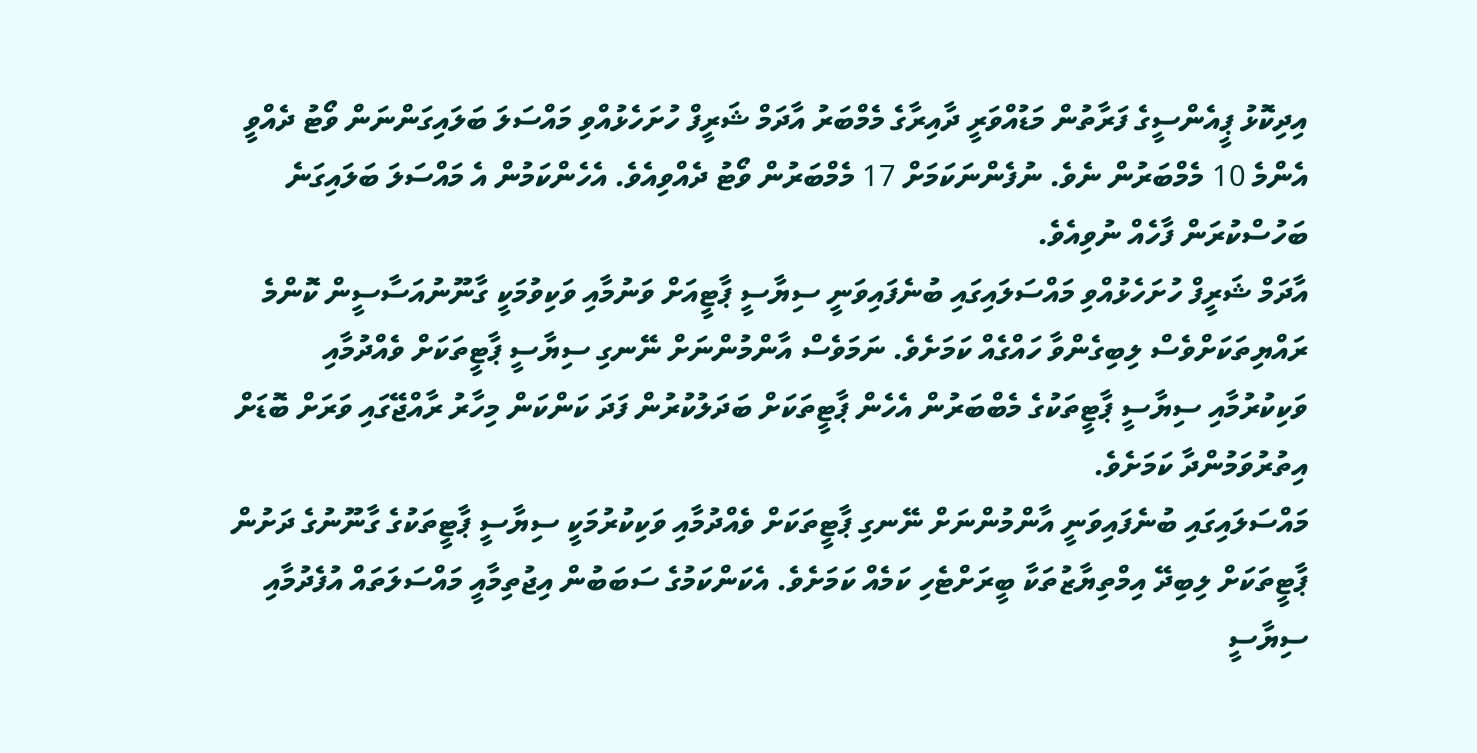އިދިކޮޅު ޕީއެންސީގެ ފަރާތުން މަޑުއްވަރީ ދާއިރާގެ މެމްބަރު އާދަމް ޝަރީފް ހުށަހެޅުއްވި މައްސަލަ ބަލައިގަންނަން ވޯޓު ދެއްވީ އެންމެ 10 މެމްބަރުން ނެވެ. ނުފެންނަކަމަށް 17 މެމްބަރުން ވޯޓު ދެއްވިއެވެ. އެހެންކަމުން އެ މައްސަލަ ބަލައިގަނެ ބަހުސްކުރަން ފާހެއް ނުވިއެވެ.
އާދަމް ޝަރީފް ހުށަހެޅުއްވި މައްސަލައިގައި ބުނެފައިވަނީ ސިޔާސީ ޕާޓީއަށް ވަނުމާއި ވަކިވުމަކީ ގާނޫނުއަސާސީން ކޮންމެ ރައްޔިތަކަށްވެސް ލިބިގެންވާ ހައްގެއް ކަމަށެވެ. ނަމަވެސް އާންމުންނަށް ނޭނގި ސިޔާސީ ޕާޓީތަކަށް ވެއްދުމާއި ވަކިކުރުމާއި ސިޔާސީ ޕާޓީތަކުގެ މެބްބަރުން އެހެން ޕާޓީތަކަށް ބަދަލުކުރުން ފަދަ ކަންކަން މިހާރު ރާއްޖޭގައި ވަރަށް ބޮޑަށް އިތުރުވަމުންދާ ކަމަށެވެ.
މައްސަލައިގައި ބުނެފައިވަނީ އާންމުންނަށް ނޭނގި ޕާޓީތަކަށް ވެއްދުމާއި ވަކިކުރުމަކީ ސިޔާސީ ޕާޓީތަކުގެ ގާނޫނުގެ ދަށުން ޕާޓީތަކަށް ލިބިދޭ އިމްތިޔާޒުތަކާ ބީރަށްޓެހި ކަމެއް ކަމަށެވެ. އެކަންކަމުގެ ސަބަބުން އިޖުތިމާއީ މައްސަލަތައް އުފެދުމާއި ސިޔާސީ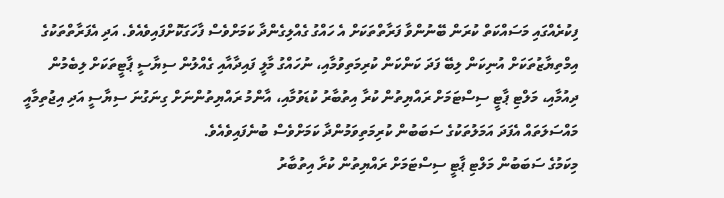ފިކުރެއްގައި މަސައްކަތް ކުރަން ބޭނުންވާ ފަރާތްތަކަށް އެ ހައްގު ގެއްލިގެންދާ ކަމަށްވެސް ފާހަގަކޮށްފައިވެއެވެ. އަދި އެފަރާތްތަކުގެ އިމްތިޔާޒުތަކަށް އުނިކަން ލިބޭ ފަދަ ކަންކަން ކުރިމަތިވުމާއި، ނުހައްގު މާލީ ފައިދާއާއި ގެއްލުން ސިޔާސީ ޕާޓީތަކަށް ލިބެމުން ދިއުމާއި، މަލްޓި ޕާޓީ ސިސްޓަމަށް ރައްޔިތުން ކުރާ އިތުބާރު ކުޑަވުމާއި، އާންމު ރައްޔިތުންނަށް ގިނަގުނަ ސިޔާސީ އަދި އިޖުތިމާއީ މައްސަލަތައް އެފަދަ އަމަލުތަކުގެ ސަބަބުން ކުރިމަތިވަމުންދާ ކަމަށްވެސް ބުނެފައިވެއެވެ.
މިކަމުގެ ސަބަބުން މަލްޓި ޕާޓީ ސިސްޓަމަށް ރައްޔިތުން ކުރާ އިތުބާރު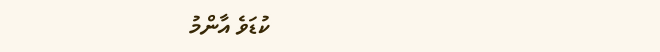ކުޑަވެ އާންމު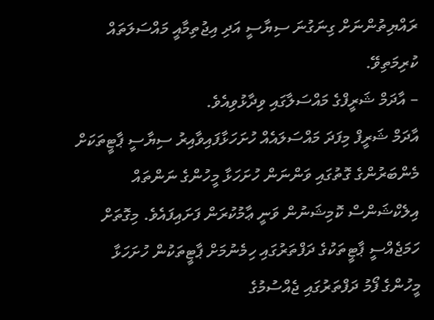ރައްޔިތުންނަށް ގިނަގުނަ ސިޔާސީ އަދި އިޖުތިމާއީ މައްސަލަތައް ކުރިމަތިވޭ.
– އާދަމް ޝަރީފްގެ މައްސަލާގައި ވިދާޅުވިއެވެ.
އާދަމް ޝަރީފް މިފަދަ މައްސަލައެއް ހުށަހަޅާފައިވާއިރު ސިޔާސީ ޕާޓީތަކަށް މެންބަރުންގެ ގޮތުގައި ވަންނަން ހުށަހަޅާ މީހުންގެ ނަންތައް އިލެކްޝަންސް ކޮމިޝަނުން ވަނީ ޢާމުކުރަން ފަށައިފައެވެ. މިގޮތަށް ހަމަޖެއްސީ ޕާޓީތަކުގެ ދަފްތަރުގައި ހިމެނުމަށް ޕާޓީތަކުން ހުށަހަޅާ މީހުންގެ ފޯމު ދަފްތަރުގައި ޖެއްސުމުގެ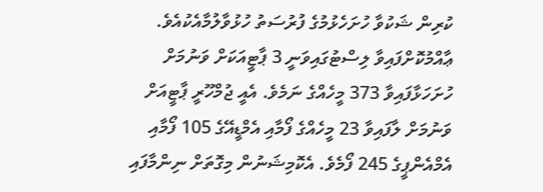ކުރިން ޝަކުވާ ހުށަހެޅުމުގެ ފުރުސަތު ހުޅުވާލުމާއެކުއެވެ.
ޢާއްމުކޮށްފައިވާ ލިސްޓުގައިވަނީ 3 ޕާޓީއަކަށް ވަނުމަށް ހުށަހަޅާފައިވާ 373 މީހެއްގެ ނަމެވެ. އެއީ ޖުމްހޫރީ ޕާޓީއަށް ވަނުމަށް ލާފައިވާ 23 މީހެއްގެ ފޯމާއި އެމްޑީއޭގެ 105 ފޯމާއި އެމްއެންޕީގެ 245 ފޯމެވެ. އެކޮމިޝަނުން މިގޮތަށް ނިންމާފައި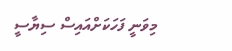މިވަނީ ފަހަކަށްއައިސް ސިޔާސީ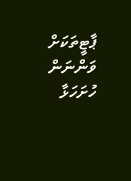ޕާޓީތަކަށް ވަންނަން ހުށަހަޅާ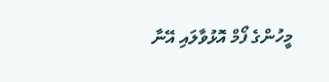މީހުންގެ ފޯމް އޮޅުވާލައި އޭނާ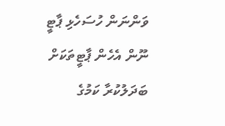ވަންނަން ހުސަހެޅި ޕާޓީ ނޫން އެހެން ޕާޓީތަކަށް ބަދަލުކުރާ ކަމުގެ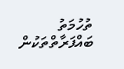ތުހުމަތު ބައްފަރާތްތަކުން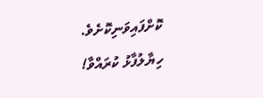ކޮށްފައިވަނިކޮށެވެ.
ހިޔާލުފާޅު ކުރައްވާ!